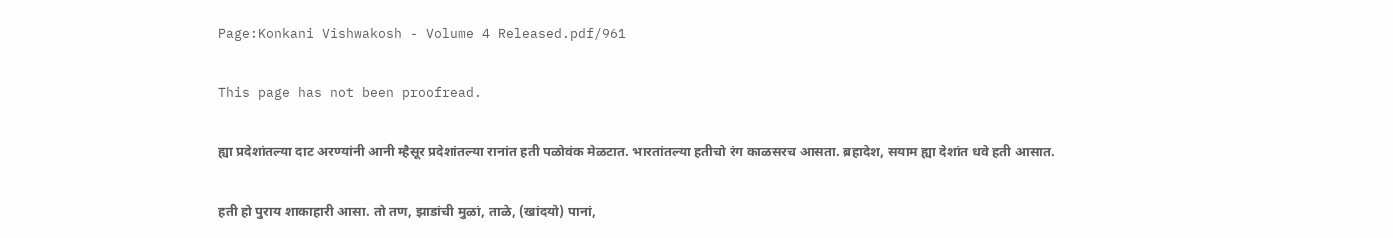Page:Konkani Vishwakosh - Volume 4 Released.pdf/961

This page has not been proofread.

ह्या प्रदेशांतल्या दाट अरण्यांनी आनी म्हैसूर प्रदेशांतल्या रानांत हती पळोवंक मेळटात. भारतांतल्या हतीचो रंग काळसरच आसता. ब्रहादेश, सयाम ह्या देशांत धवे हती आसात.

हती हो पुराय शाकाहारी आसा. तो तण, झाडांची मुळां, ताळे, (खांदयो) पानां,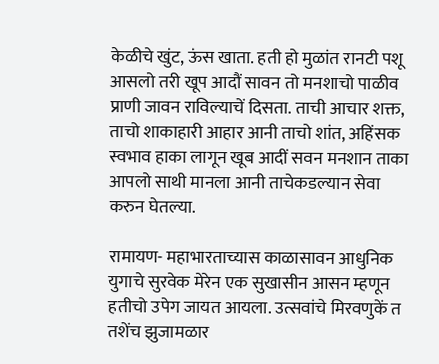केळीचे खुंट, ऊंस खाता. हती हो मुळांत रानटी पशू आसलो तरी खूप आदौं सावन तो मनशाचो पाळीव प्राणी जावन राविल्याचें दिसता. ताची आचार शक्त, ताचो शाकाहारी आहार आनी ताचो शांत, अहिंसक स्वभाव हाका लागून खूब आदीं सवन मनशान ताका आपलो साथी मानला आनी ताचेकडल्यान सेवा करुन घेतल्या.

रामायण- महाभारताच्यास काळासावन आधुनिक युगाचे सुरवेक मेरेन एक सुखासीन आसन म्हणून हतीचो उपेग जायत आयला. उत्सवांचे मिरवणुकें त तशेंच झुजामळार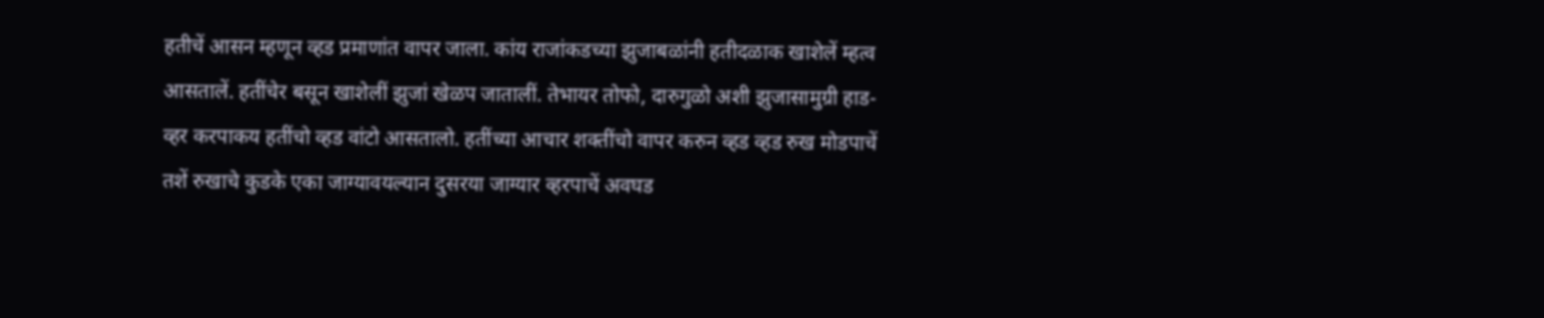हतीचें आसन म्हणून व्हड प्रमाणांत वापर जाला. कांय राजांकडच्या झुजाबळांनी हतीदळाक खाशेलें म्हत्व आसतालें. हतींचेर बसून खाशेलीं झुजां खेळप जातालीं. तेभायर तोफो, दारुगुळो अशी झुजासामुग्री हाड- व्हर करपाकय हतींचो व्हड वांटो आसतालो. हतींच्या आचार शक्तींचो वापर करुन व्हड व्हड रुख मोडपाचें तशें रुखाचे कुडके एका जाग्यावयल्यान दुसरया जाग्यार व्हरपाचें अवघड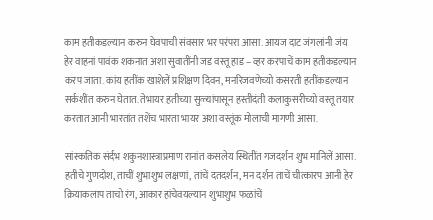काम हतीकडल्यान करुन घेवपाची संवसार भर परंपरा आसा. आयज दाट जंगलांनी जंय हेर वाहनां पावंक शकनात अशा सुवातींनी जड वस्तू हाड – व्हर करपाचें काम हतीकडल्यान करप जाता. कांय हतींक खाशेलें प्रशिक्षण दिवन, मनरिजवणेच्यो कसरती हतींकडल्यान सर्कशींत करुन घेतात. तेभायर हतीच्या सुळ्यांपासून हस्तीदंती कलाकुसरीच्यो वस्तू तयार करतात आनी भारतांत तशेंच भारता भायर अशा वस्तूंक मोलाची मागणी आसा.

सांस्कतिक संर्दभ शकुनशास्त्राप्रमाण रानांत कसलेय स्थितींत गजदर्शन शुभ मानिलें आसा. हतीचे गुणदोश, ताचीं शुभाशुभ लक्षणां, तांचें दतदर्शन, मन दर्शन ताचें चीत्कारप आनी हेर क्रियाकलाप ताचो रंग, आकार हांचेवयल्यान शुभाशुभ फळांचें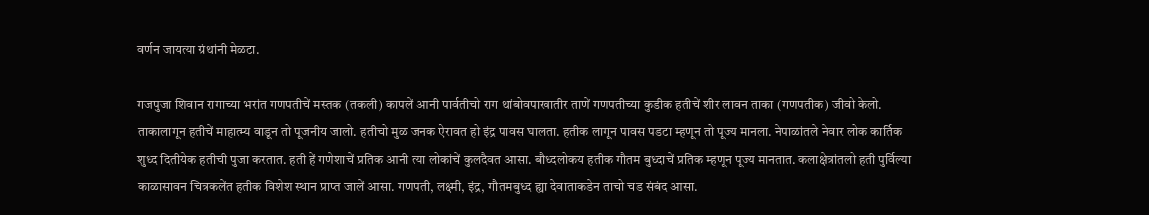वर्णन जायत्या ग्रंथांनी मेळटा.

गजपुजा शिवान रागाच्या भरांत गणपतीचें मस्तक (तकली) कापलें आनी पार्वतीचो राग थांबोवपाखातीर ताणें गणपतीच्या कुडीक हतीचें शीर लावन ताका (गणपतीक) जीवो केलो. ताकालागून हतीचें माहात्म्य वाडून तो पूजनीय जालो. हतीचो मुळ जनक ऐरावत हो इंद्र पावस घालता. हतीक लागून पावस पडटा म्हणून तो पूज्य मानला. नेपाळांतले नेवार लोक कार्तिक शुध्द दितीयेक हतीची पुजा करतात. हती हें गणेशाचें प्रतिक आनी त्या लोकांचें कुलदैवत आसा. बौध्दलोकय हतीक गौतम बुध्दाचें प्रतिक म्हणून पूज्य मानतात. कलाक्षेत्रांतलो हती पुर्विल्या काळासावन चित्रकलेंत हतीक विशेश स्थान प्राप्त जालें आसा. गणपती, लक्ष्मी, इंद्र, गौतमबुध्द ह्या देवाताकडेन ताचो चड संबंद आसा.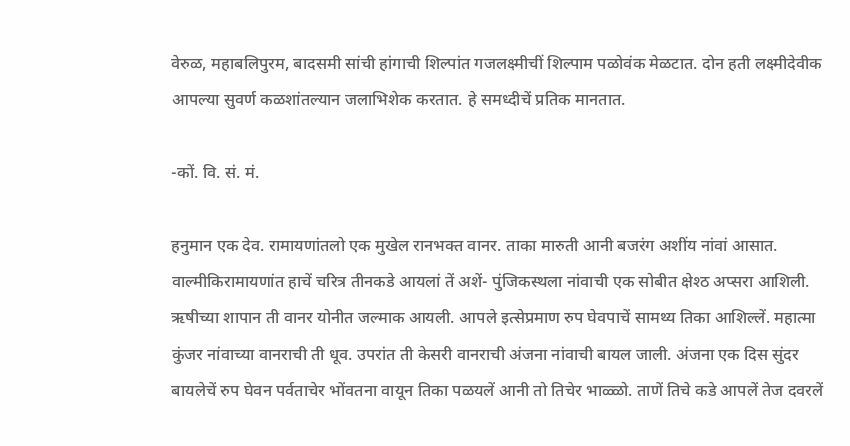वेरुळ, महाबलिपुरम, बादसमी सांची हांगाची शिल्पांत गजलक्ष्मीचीं शिल्पाम पळोवंक मेळटात. दोन हती लक्ष्मीदेवीक आपल्या सुवर्ण कळशांतल्यान जलाभिशेक करतात. हे समध्दीचें प्रतिक मानतात.

-कों. वि. सं. मं.

हनुमान एक देव. रामायणांतलो एक मुखेल रानभक्त वानर. ताका मारुती आनी बजरंग अशींय नांवां आसात. वाल्मीकिरामायणांत हाचें चरित्र तीनकडे आयलां तें अशें- पुंजिकस्थला नांवाची एक सोबीत क्षेश्ठ अप्सरा आशिली. ऋषीच्या शापान ती वानर योनीत जल्माक आयली. आपले इत्सेप्रमाण रुप घेवपाचें सामथ्य तिका आशिल्लें. महात्मा कुंजर नांवाच्या वानराची ती धूव. उपरांत ती केसरी वानराची अंजना नांवाची बायल जाली. अंजना एक दिस सुंदर बायलेचें रुप घेवन पर्वताचेर भोंवतना वायून तिका पळयलें आनी तो तिचेर भाळ्ळो. ताणें तिचे कडे आपलें तेज दवरलें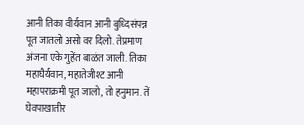आनी तिका वीर्यवान आनी बुध्दिसंपन्न पूत जातलो असो वर दिलो. तेप्रमाण अंजना एके गुहेंत बाळंत जाली. तिका महाघैर्यवान, महातेजीश्ट आनी महापराक्रमी पूत जालो, तो हनुमान. तें घेवपाखातीर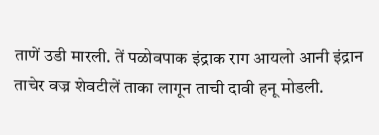ताणें उडी मारली. तें पळोवपाक इंद्राक राग आयलो आनी इंद्रान ताचेर वज्र शेवटीलें ताका लागून ताची दावी हनू मोडली.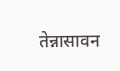तेन्नासावन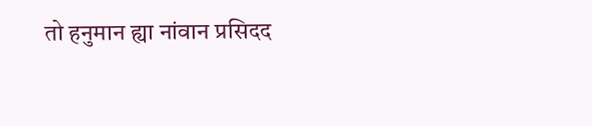तो हनुमान ह्या नांवान प्रसिदद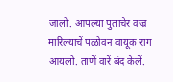जालो. आपल्या पुताचेर वज्र मारिल्याचें पळोवन वायूक राग आयलो. ताणें वारें बंद केलें.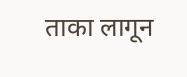ताका लागून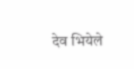देव भियेले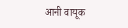आनी वायूक